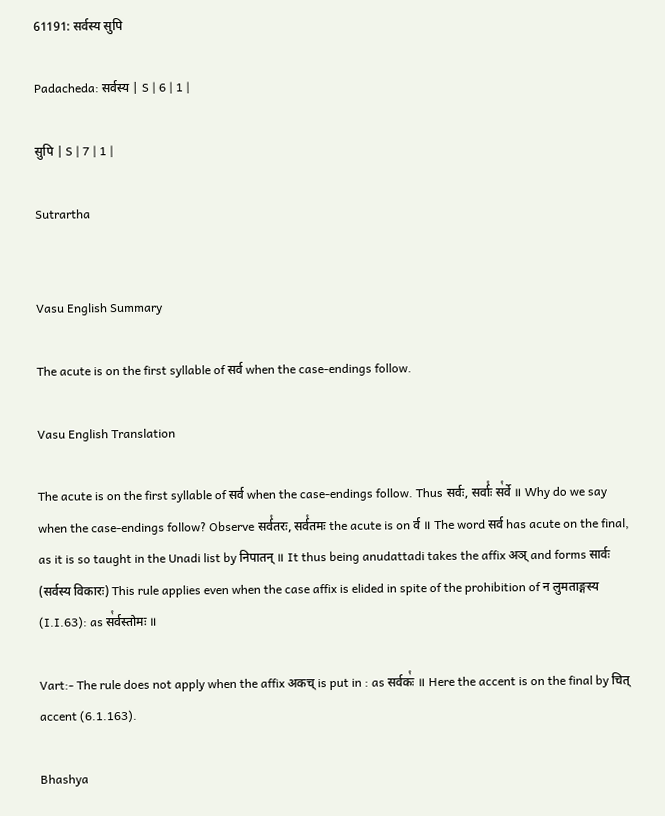61191: सर्वस्य सुपि

Padacheda: सर्वस्य | S | 6 | 1 |

सुपि | S | 7 | 1 |

Sutrartha


Vasu English Summary

The acute is on the first syllable of सर्व when the case-endings follow.

Vasu English Translation

The acute is on the first syllable of सर्व when the case-endings follow. Thus सर्वः, सर्वाः꣡ स꣡र्वे ॥ Why do we say when the case-endings follow? Observe सर्व꣡तरः, सर्व꣡तमः the acute is on र्व ॥ The word सर्व has acute on the final, as it is so taught in the Unadi list by निपातन् ॥ It thus being anudattadi takes the affix अञ् and forms सार्वः (सर्वस्य विकारः) This rule applies even when the case affix is elided in spite of the prohibition of न लुमताङ्गस्य (I.I.63): as स꣡र्वस्तोमः ॥

Vart:- The rule does not apply when the affix अकच् is put in : as सर्वकः꣡ ॥ Here the accent is on the final by चित् accent (6.1.163).

Bhashya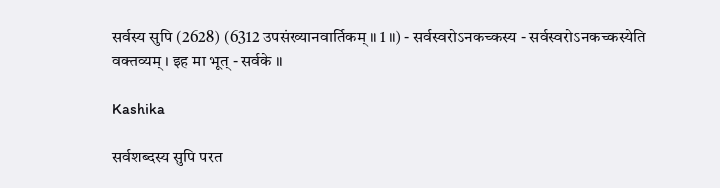सर्वस्य सुपि (2628) (6312 उपसंख्यानवार्तिकम् ॥ 1 ॥) - सर्वस्वरोऽनकच्कस्य - सर्वस्वरोऽनकच्कस्येति वक्तव्यम् । इह मा भूत् - सर्वके ॥

Kashika

सर्वशब्दस्य सुपि परत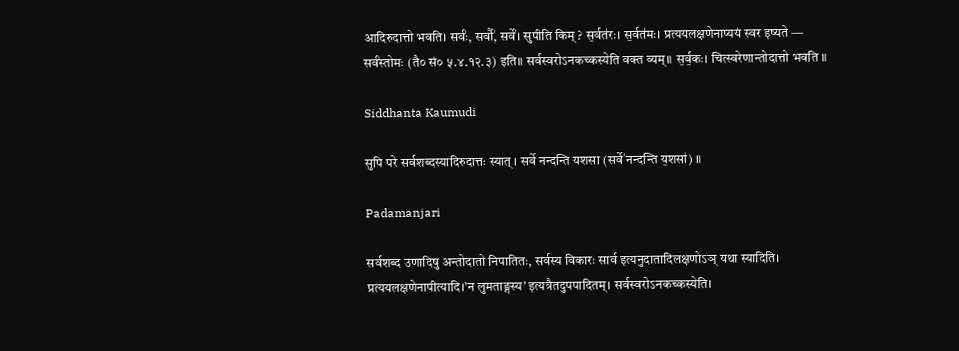आदिरुदात्तो भवति। सर्वः॑, सर्वौ॑, सर्वे॑। सुपीति किम् ? स॒र्वत॑रः। स॒र्वत॑मः। प्रत्ययलक्षणेनाप्ययं स्वर इष्यते — सर्व॑स्तोमः (तै० सं० ५.४.१२.३) इति॥ सर्वस्वरोऽनकच्कस्येति वक्त व्यम्॥ स॒र्व॒कः। चित्स्वरेणान्तोदात्तो भवति ॥

Siddhanta Kaumudi

सुपि परे सर्वशब्दस्यादिरुदात्तः स्यात् । सर्वे नन्दन्ति यशसा (सर्वे॑ नन्दन्ति य॒शसा॑) ॥

Padamanjari

सर्वशब्द उणादिषु अन्तोदातो निपातितः, सर्वस्य विकारः सार्व इत्यनुदातादिलक्षणोऽञ् यथा स्यादिति। प्रत्ययलक्षणेनापीत्यादि।’न लुमताङ्गस्य’ इत्यत्रैतदुपपादितम्। सर्वस्वरोऽनकच्कस्येति।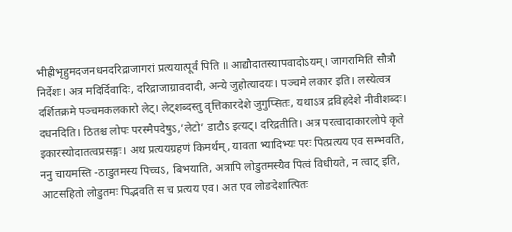भीह्रीभृहुमदजनधनदरिद्राजागरां प्रत्ययात्पूर्वं पिति ॥ आद्यौदातस्यापवादोऽयम्। जागरामिति सौत्रौ निर्देशः। अत्र मदिर्दिवादिः, दरिद्राजाग्रावदादी, अन्ये जुहोत्यादयः। पञ्चमे लकार इति। लस्येत्वत्र दर्शितक्रमे पञ्चमकलकारो लेट्। लेट्शब्दस्तु वृत्तिकारदेशे जुगुप्सितः, यथाऽत्र द्रविहदेशे नीवीशब्दः। दधनदिति। ठितश्च लोपः परस्मैपदेषुऽ,’लेटो’ डाटौऽ इत्यट्। दरिद्रतीति। अत्र परत्वादाकारलोपे कृते इकारस्योदातत्वप्रसङ्गः। अथ प्रत्ययग्रहणं किमर्थम्, यावता भ्यादिभ्यः परः पित्प्रत्यय एव सम्भवति, ननु चायमस्ति -ठाडुतमस्य पिच्चऽ, बिभयाति, अत्रापि लोडुतमस्यैव पित्वं विधीयते, न त्वाट् इति, आटसहितो लोडुतमः पिद्भवति स च प्रत्यय एव। अत एव लोङदेशात्पितः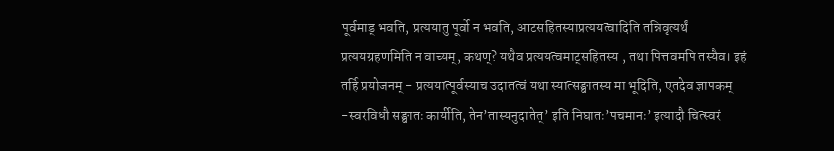पूर्वमाड् भवति, प्रत्ययातु पूर्वो न भवति, आटसहितस्याप्रत्ययत्वादिति तन्निवृत्यर्थं प्रत्ययग्रहणमिति न वाच्यम्, कथण्? यथैव प्रत्ययत्वमाट्सहितस्य , तथा पित्तवमपि तस्यैव। इहं तर्हि प्रयोजनम् - प्रत्ययात्पूर्वस्याच उदातत्वं यथा स्यात्सङ्घातस्य मा भूदिति, एतदेव ज्ञापकम् -स्वरविधौ सङ्घातः कार्यीति, तेन’तास्यनुदातेत्’ इति निघातः’पचमानः’ इत्यादौ चित्स्वरं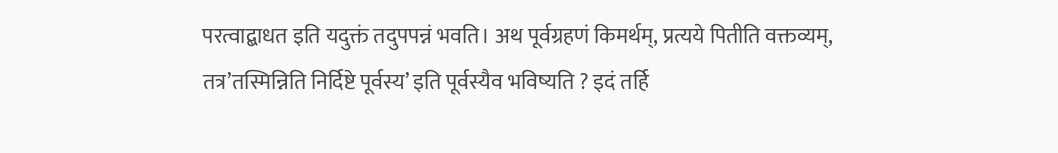परत्वाद्बाधत इति यदुक्तं तदुपपन्नं भवति। अथ पूर्वग्रहणं किमर्थम्, प्रत्यये पितीति वक्तव्यम्, तत्र’तस्मिन्निति निर्दिष्टे पूर्वस्य’ इति पूर्वस्यैव भविष्यति ? इदं तर्हि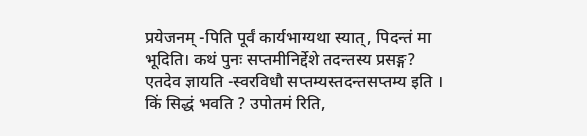प्रयेजनम् -पिति पूर्वं कार्यभाग्यथा स्यात्, पिदन्तं मा भूदिति। कथं पुनः सप्तमीनिर्द्देशे तदन्तस्य प्रसङ्ग? एतदेव ज्ञायति -स्वरविधौ सप्तम्यस्तदन्तसप्तम्य इति । किं सिद्धं भवति ? उपोतमं रिति,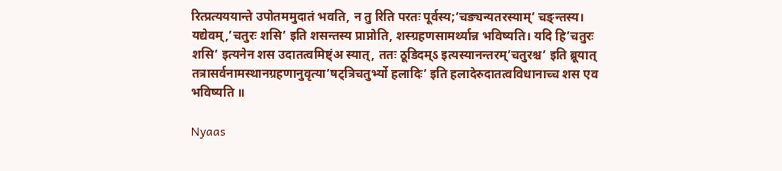रित्प्रत्यययान्ते उपोतममुदातं भवति, न तु रिति परतः पूर्वस्य;’चङ्यन्यतरस्याम्’ चङ्न्तस्य। यद्येवम्,’चतुरः शसि’ इति शसन्तस्य प्राप्नोति, शस्ग्रहणसामर्थ्यान्न भविष्यति। यदि हि’चतुरः शसि’ इत्यनेन शस उदातत्वमिष्ट्ंअ स्यात्, ततः ठूडिदम्ऽ इत्यस्यानन्तरम्’चतुरश्च’ इति ब्रूयात् तत्रासर्वनामस्थानग्रहणानुवृत्या’षट्त्रिचतुर्भ्यो हलादिः’ इति हलादेरुदातत्वविधानाच्च शस एव भविष्यति ॥

Nyaas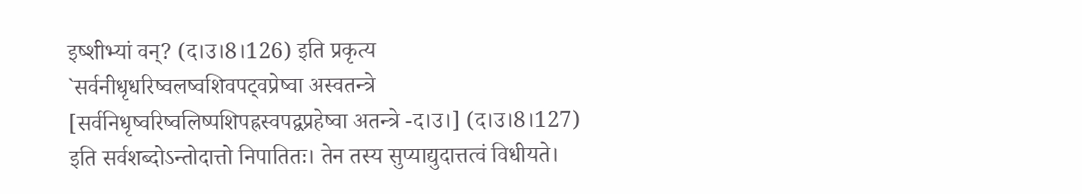इष्शीभ्यां वन्? (द।उ।8।126) इति प्रकृत्य `सर्वनीधृधरिष्वलष्वशिवपट्वप्रेष्वा अस्वतन्त्रे [सर्वनिधृष्वरिष्वलिष्पशिपह्रस्वपद्वप्रहेष्वा अतन्त्रे -द।उ।] (द।उ।8।127) इति सर्वशब्दोऽन्तोदात्तो निपातितः। तेन तस्य सुप्याद्युदात्तत्वं विधीयते।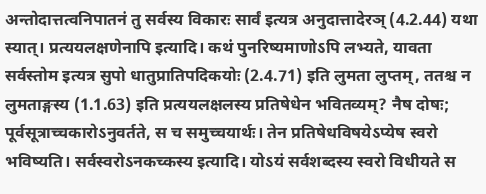अन्तोदात्तत्वनिपातनं तु सर्वस्य विकारः सार्वं इत्यत्र अनुदात्तादेरञ् (4.2.44) यथा स्यात्। प्रत्ययलक्षणेनापि इत्यादि। कथं पुनरिष्यमाणोऽपि लभ्यते, यावता सर्वस्तोम इत्यत्र सुपो धातुप्रातिपदिकयोः (2.4.71) इति लुमता लुप्तम्, ततश्च न लुमताङ्गस्य (1.1.63) इति प्रत्ययलक्षलस्य प्रतिषेधेन भवितव्यम्? नैष दोषः; पूर्वसूत्राच्चकारोऽनुवर्तते, स च समुच्चयार्थः। तेन प्रतिषेधविषयेऽप्येष स्वरो भविष्यति। सर्वस्वरोऽनकच्कस्य इत्यादि। योऽयं सर्वशब्दस्य स्वरो विधीयते स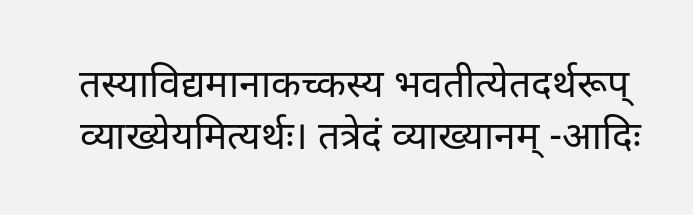तस्याविद्यमानाकच्कस्य भवतीत्येतदर्थरूप् व्याख्येयमित्यर्थः। तत्रेदं व्याख्यानम् -आदिः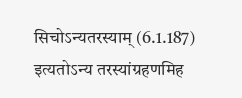सिचोऽन्यतरस्याम् (6.1.187) इत्यतोऽन्य तरस्यांग्रहणमिह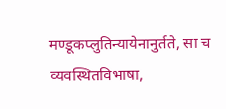मण्डूकप्लुतिन्यायेनानुर्तते, सा च व्यवस्थितविभाषा,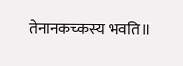तेनानकच्कस्य भवति॥